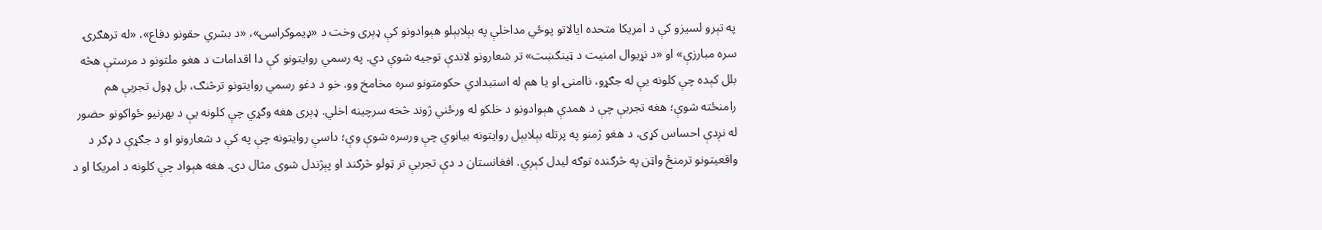په تېرو لسیزو کې د امریکا متحده ایالاتو پوځي مداخلې په بېلابېلو هېوادونو کې ډېری وخت د «ډیموکراسۍ»، «د بشري حقونو دفاع»، «له ترهګرۍ سره مبارزې» او «د نړیوال امنیت د ټینګښت» تر شعارونو لاندې توجیه شوې دي. په رسمي روایتونو کې دا اقدامات د هغو ملتونو د مرستې هڅه بلل کېده چې کلونه یې له جګړو، ناامنۍ او یا هم له استبدادي حکومتونو سره مخامخ وو. خو د دغو رسمي روایتونو ترڅنګ، بل ډول تجربې هم رامنځته شوې؛ هغه تجربې چې د همدې هېوادونو د خلکو له ورځني ژوند څخه سرچینه اخلي. ډېری هغه وګړي چې کلونه یې د بهرنیو ځواکونو حضور له نږدې احساس کړی، د هغو ژمنو په پرتله بېلابېل روایتونه بیانوي چې ورسره شوې وې؛ داسې روایتونه چې په کې د شعارونو او د جګړې د ډګر د واقعیتونو ترمنځ واټن په څرګنده توګه لیدل کېږي. افغانستان د دې تجربې تر ټولو څرګند او پېژندل شوی مثال دی. هغه هېواد چې کلونه د امریکا او د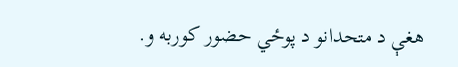هغې د متحدانو د پوځي حضور کوربه و.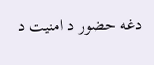دغه حضور د امنیت د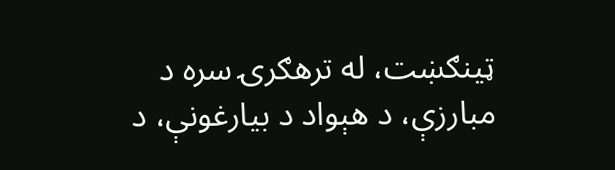ټینګښت، له ترهګرۍ سره د مبارزې، د هېواد د بیارغونې، د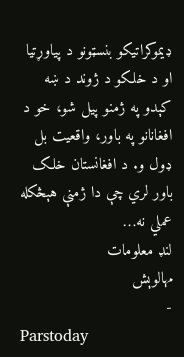ډیموکراتیکو بنسټونو د پیاوړتیا او د خلکو د ژوند د ښه کېدو په ژمنو پیل شو، خو د افغانانو په باور، واقعیت بل ډول و. د افغانستان خلک باور لري چې دا ژمنې هېڅکله عملي نه…
لنډ معلومات
مهالوېش
-
Parstoday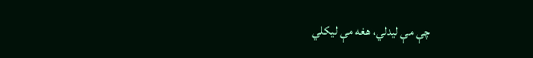چې مې لیدلي، هغه مې لیکلي